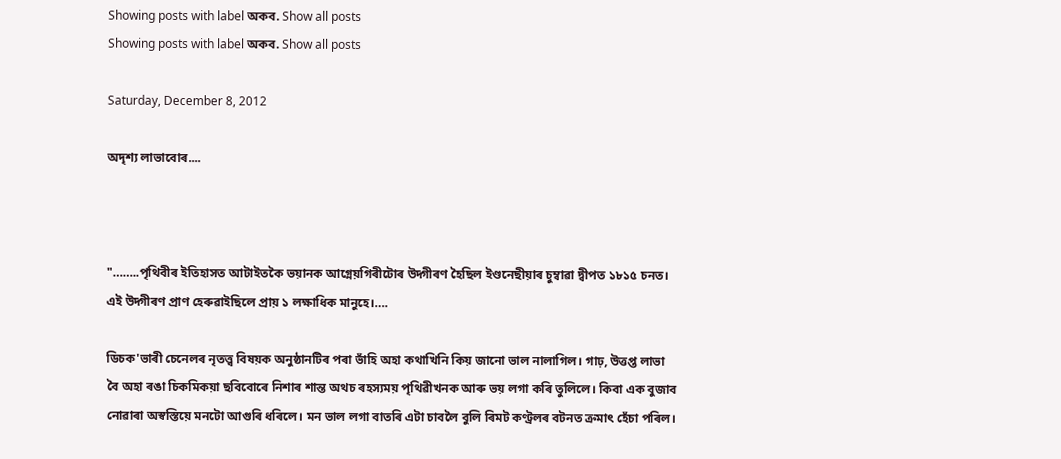Showing posts with label অকব. Show all posts
Showing posts with label অকব. Show all posts

Saturday, December 8, 2012

অদৃশ্য লাভাবোৰ....



"……..পৃথিবীৰ ইতিহাসত আটাইতকৈ ভয়ানক আগ্নেয়গিৰীটোৰ উদ্গীৰণ হৈছিল ইণ্ডনেছীয়াৰ চুম্বাৱা দ্বীপত ১৮১৫ চনত। এই উদ্গীৰণ প্রাণ হেৰুৱাইছিলে প্রায় ১ লক্ষাধিক মানুহে।….

ডিচক'ভাৰী চেনেলৰ নৃতত্ত্ব বিষয়ক অনুষ্ঠানটিৰ পৰা ভাঁহি অহা কথাখিনি কিয় জানো ভাল নালাগিল। গাঢ়, উত্তপ্ত লাভা বৈ অহা ৰঙা চিকমিকয়া ছবিবোৰে নিশাৰ শান্ত অথচ ৰহস্যময় পৃথিৱীখনক আৰু ভয় লগা কৰি তুলিলে। কিবা এক বুজাব নোৱাৰা অস্বস্তিয়ে মনটো আগুৰি ধৰিলে। মন ভাল লগা বাতৰি এটা চাবলৈ বুলি ৰিমট কণ্ট্রলৰ বটনত ক্রমাৎ হেঁচা পৰিল।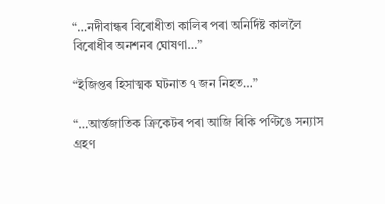“…নদীবান্ধৰ বিৰোধীতা কালিৰ পৰা অনিৰ্দিষ্ট কাললৈ বিৰোধীৰ অনশনৰ ঘোষণা…”

“ইজিপ্তৰ হিসাত্মক ঘটনাত ৭ জন নিহত…”

“…আৰ্ন্তজাতিক ক্রিকেটৰ পৰা আজি ৰিকি পণ্টিঙে সন্যাস গ্রহণ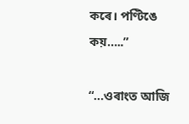কৰে। পণ্টিঙে কয়…..”

“…ওৰাংত আজি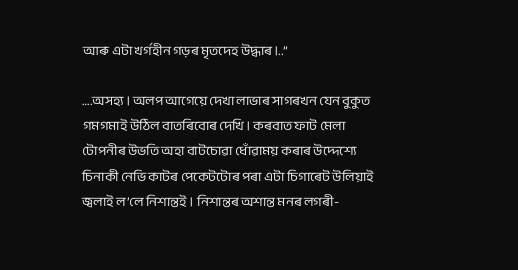আৰু এটা খৰ্গহীন গড়ৰ মৃতদেহ উদ্ধাৰ।..”

….অসহ্য। অলপ আগেয়ে দেখা লাভাৰ সাগৰখন যেন বুকুত গমগমাই উঠিল বাতৰিবোৰ দেখি। কৰবাত ফাট মেলা টোপনীৰ উভতি অহা বাটচোৱা ধোঁৱাময় কৰাৰ উদ্দেশ্যে চিনাকী নেভি কাটৰ পেকেটটোৰ পৰা এটা চিগাৰেট উলিয়াই জ্বলাই ল’লে নিশান্তই। নিশান্তৰ অশান্ত মনৰ লগৰী-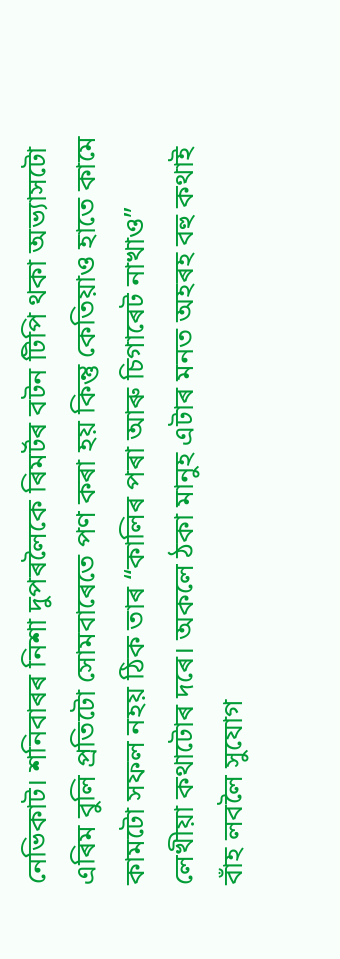নেভিকাট। শনিবাৰৰ নিশা দুপৰলৈকে ৰিমৰ্টৰ বটন টিপি থকা অভ্যাসটো এৰিম বুলি প্রতিটো সোমবাৰেতে পণ কৰা হয় কিন্তু কেতিয়াও হাতে কামে কামটো সফল নহয় ঠিক তাৰ “কালিৰ পৰা আৰু চিগাৰেট নাখাও” লেখীয়া কথাটোৰ দৰে। অকলে ঠকা মানুহ এটাৰ মনত অহৰহ বহু কথাই বাঁহ লবলৈ সুযোগ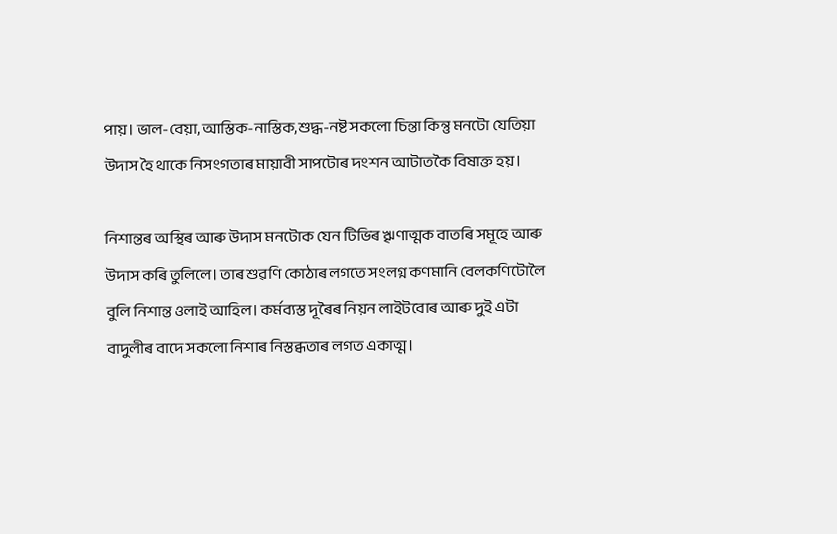পায়। ভাল-বেয়া, আস্তিক-নাস্তিক,শুদ্ধ-নষ্ট সকলো চিন্তা কিন্তু মনটো যেতিয়া উদাস হৈ থাকে নিসংগতাৰ মায়াবী সাপটোৰ দংশন আটাতকৈ বিষাক্ত হয়।

নিশান্তৰ অস্থিৰ আৰু উদাস মনটোক যেন টিভিৰ ৠণাত্মক বাতৰি সমূহে আৰু উদাস কৰি তুলিলে। তাৰ শুৱণি কোঠাৰ লগতে সংলগ্ন কণমানি বেলকণিটোলৈ বুলি নিশান্ত ওলাই আহিল। কৰ্মব্যস্ত দূৰৈৰ নিয়ন লাইটবোৰ আৰু দুই এটা বাদুলীৰ বাদে সকলো নিশাৰ নিস্তব্ধতাৰ লগত একাত্ম।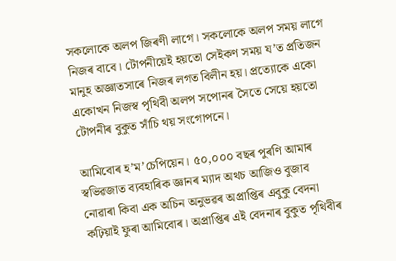সকলোকে অলপ জিৰণী লাগে। সকলোকে অলপ সময় লাগে নিজৰ বাবে। টোপনীয়েই হয়তো সেইকণ সময় য’ত প্রতিজন মানুহ অজ্ঞাতসাৰে নিজৰ লগত বিলীন হয়। প্রত্যোকে একো একোখন নিজস্ব পৃথিবী অলপ সপোনৰ সৈতে সেয়ে হয়তো টোপনীৰ বুকুত সাঁচি থয় সংগোপনে।

আমিবোৰ হ’ম’চেপিয়েন। ৫০,০০০ বছৰ পুৰণি আমাৰ স্বভিৱজাত ব্যবহাৰিক জ্ঞানৰ ম্যাদ অথচ আজিও বুজাব নোৱাৰা কিবা এক অচিন অনুভৱৰ অপ্রাপ্তিৰ এবুকু বেদনা কঢ়িয়াই ফুৰা আমিবোৰ। অপ্রাপ্তিৰ এই বেদনাৰ বুকুত পৃথিবীৰ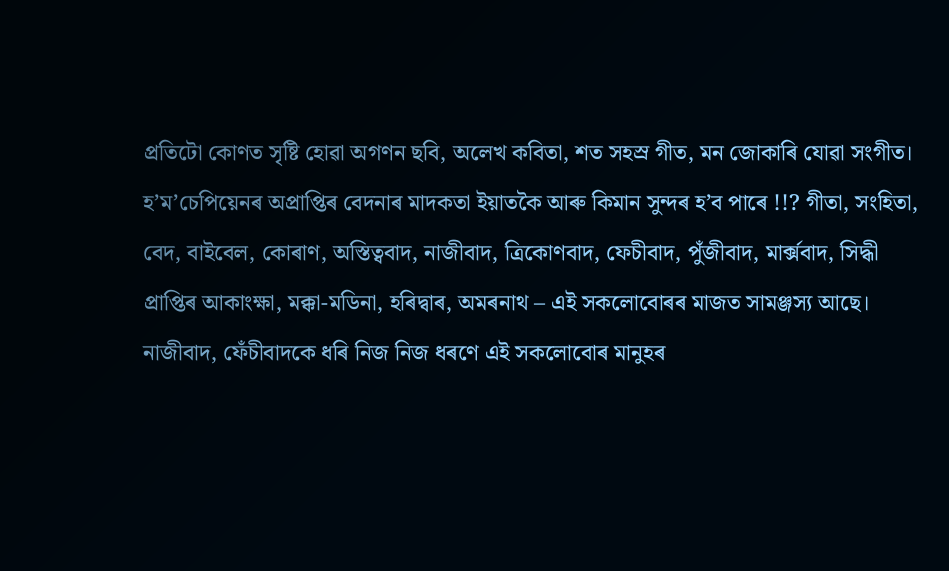প্রতিটো কোণত সৃষ্টি হোৱা অগণন ছবি, অলেখ কবিতা, শত সহস্র গীত, মন জোকাৰি যোৱা সংগীত। হ’ম’চেপিয়েনৰ অপ্রাপ্তিৰ বেদনাৰ মাদকতা ইয়াতকৈ আৰু কিমান সুন্দৰ হ’ব পাৰে !!? গীতা, সংহিতা, বেদ, বাইবেল, কোৰাণ, অস্তিত্ববাদ, নাজীবাদ, ত্রিকোণবাদ, ফেচীবাদ, পুঁজীবাদ, মাৰ্ক্সবাদ, সিদ্ধী প্রাপ্তিৰ আকাংক্ষা, মক্কা-মডিনা, হৰিদ্বাৰ, অমৰনাথ – এই সকলোবোৰৰ মাজত সামঞ্জস্য আছে। নাজীবাদ, ফেঁচীবাদকে ধৰি নিজ নিজ ধৰণে এই সকলোবোৰ মানুহৰ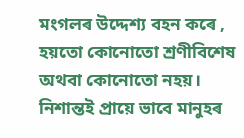মংগলৰ উদ্দেশ্য বহন কৰে , হয়তো কোনোতো শ্রণীবিশেষ অথবা কোনোতো নহয়। নিশান্তই প্রায়ে ভাবে মানুহৰ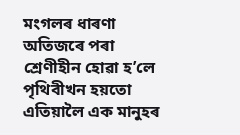মংগলৰ ধাৰণা অতিজৰে পৰা শ্রেণীহীন হোৱা হ’লে পৃথিবীখন হয়তো এতিয়ালৈ এক মানুহৰ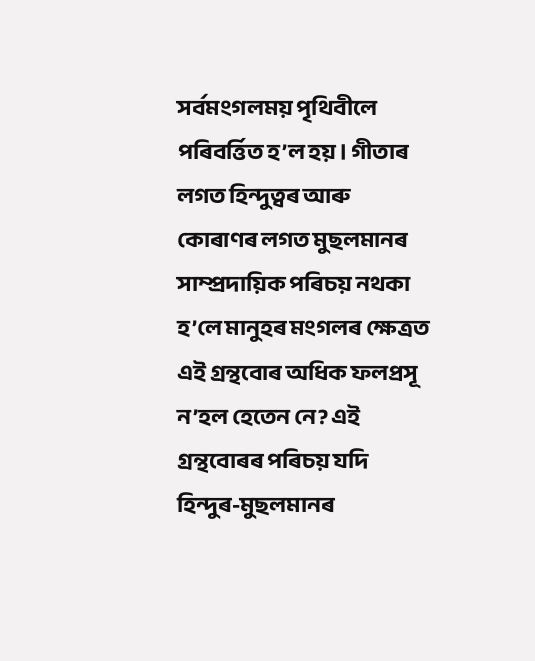সৰ্বমংগলময় পৃথিবীলে পৰিবৰ্ত্তিত হ’ল হয়। গীতাৰ লগত হিন্দুত্বৰ আৰু কোৰাণৰ লগত মুছলমানৰ সাম্প্রদায়িক পৰিচয় নথকা হ’লে মানুহৰ মংগলৰ ক্ষেত্রত এই গ্রন্থবোৰ অধিক ফলপ্রসূ ন’হল হেতেন নে? এই গ্রন্থবোৰৰ পৰিচয় যদি হিন্দুৰ-মুছলমানৰ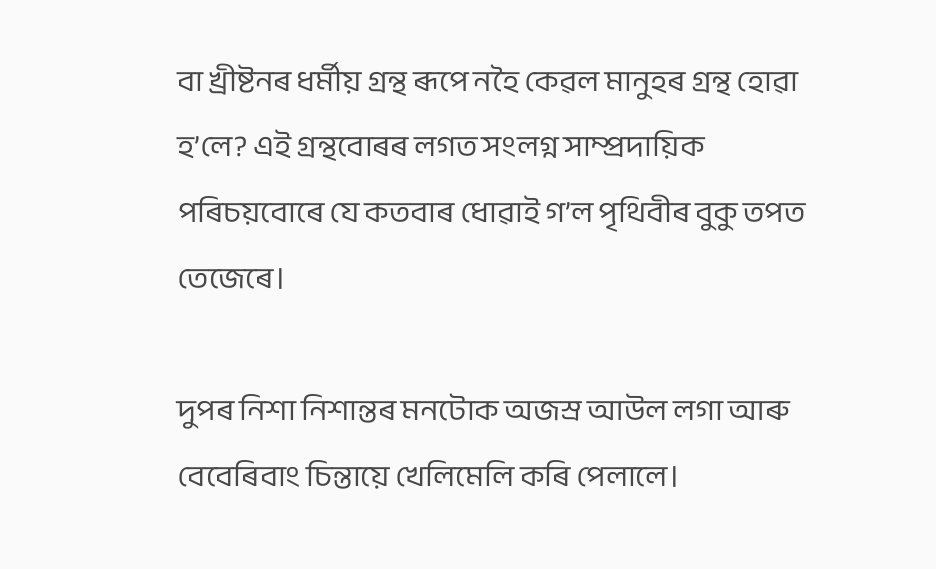বা খ্রীষ্টনৰ ধৰ্মীয় গ্রন্থ ৰূপে নহৈ কেৱল মানুহৰ গ্রন্থ হোৱা হ’লে? এই গ্রন্থবোৰৰ লগত সংলগ্ন সাম্প্রদায়িক পৰিচয়বোৰে যে কতবাৰ ধোৱাই গ’ল পৃথিবীৰ বুকু তপত তেজেৰে।

দুপৰ নিশা নিশান্তৰ মনটোক অজস্র আউল লগা আৰু বেবেৰিবাং চিন্তায়ে খেলিমেলি কৰি পেলালে।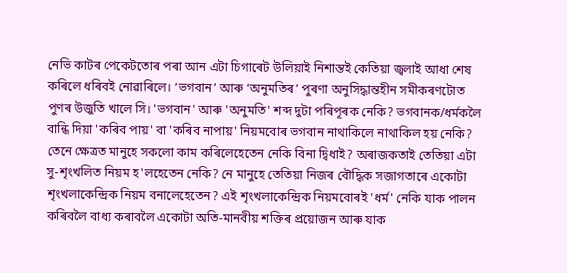নেভি কাটৰ পেকেটতোৰ পৰা আন এটা চিগাৰেট উলিয়াই নিশান্তই কেতিয়া জ্বলাই আধা শেষ কৰিলে ধৰিবই নোৱাৰিলে। ‘ভগবান’ আৰু ‘অনুমতিৰ’ পুৰণা অনুসিদ্ধান্তহীন সমীকৰণটোত পুণৰ উজুতি খালে সি। 'ভগবান' আৰু 'অনুমতি' শব্দ দুটা পৰিপূৰক নেকি? ভগবানক/ধৰ্মকলৈ বান্ধি দিয়া 'কৰিব পায়' বা 'কৰিব নাপায়' নিয়মবোৰ ভগবান নাথাকিলে নাথাকিল হয় নেকি? তেনে ক্ষেত্রত মানুহে সকলো কাম কৰিলেহেতেন নেকি বিনা দ্বিধাই? অৰাজকতাই তেতিয়া এটা সু-শৃংখলিত নিয়ম হ'লহেতেন নেকি? নে মানুহে তেতিয়া নিজৰ বৌদ্ধিক সজাগতাৰে একোটা শৃংখলাকেন্দ্রিক নিয়ম বনালেহেতেন? এই শৃংখলাকেন্দ্রিক নিয়মবোৰই 'ধৰ্ম' নেকি যাক পালন কৰিবলৈ বাধ্য কৰাবলৈ একোটা অতি-মানবীয় শক্তিৰ প্রয়োজন আৰু যাক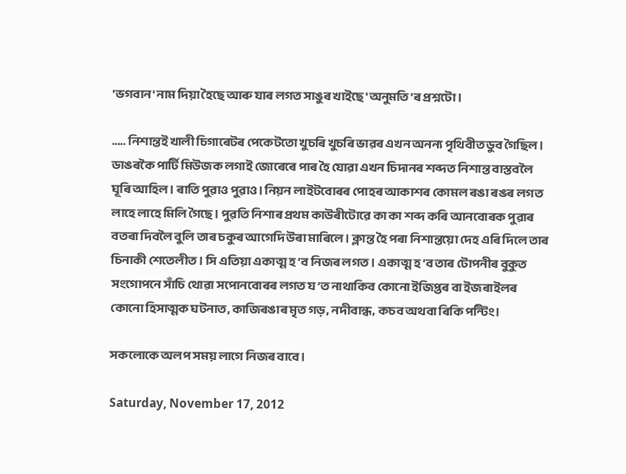'ভগবান' নাম দিয়া হৈছে আৰু যাৰ লগত সাঙুৰ খাইছে 'অনুমতি'ৰ প্রশ্নটো।

….. নিশান্তই খালী চিগাৰেটৰ পেকেটতো খুচৰি খুচৰি ভাৱৰ এখন অনন্য পৃথিবীত ডুব গৈছিল। ডাঙৰকৈ পাৰ্টি মিউজক লগাই জোৰেৰে পাৰ হৈ যোৱা এখন চিদানৰ শব্দত নিশান্ত বাস্তবলৈ ঘূৰি আহিল। ৰাতি পুৱাও পুৱাও। নিয়ন লাইটবোৰৰ পোহৰ আকাশৰ কোমল ৰঙা ৰঙৰ লগত লাহে লাহে মিলি গৈছে। পুৱতি নিশাৰ প্রথম কাউৰীটোৱে কা কা শব্দ কৰি আনবোৰক পুৱাৰ বতৰা দিবলৈ বুলি তাৰ চকুৰ আগেদি উৰা মাৰিলে। ক্লান্ত হৈ পৰা নিশান্তয়ো দেহ এৰি দিলে তাৰ চিনাকী শেতেলীত। সি এতিয়া একাত্ম হ’ব নিজৰ লগত। একাত্ম হ’ব তাৰ টোপনীৰ বুকুত সংগোপনে সাঁচি থোৱা সপোনবোৰৰ লগত য’ত নাথাকিব কোনো ইজিপ্তৰ বা ইজৰাইলৰ কোনো হিসাত্মক ঘটনাত, কাজিৰঙাৰ মৃত গড়, নদীবান্ধ, কচব অথবা ৰিকি পন্টিং।

সকলোকে অলপ সময় লাগে নিজৰ বাবে।

Saturday, November 17, 2012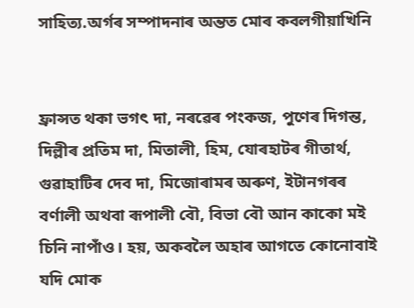সাহিত্য.অৰ্গৰ সম্পাদনাৰ অন্তত মোৰ কবলগীয়াখিনি


ফ্রান্সত থকা ভগৎ দা, নৰৱেৰ পংকজ, পুণেৰ দিগন্ত, দিল্লীৰ প্রতিম দা, মিতালী, হিম, যোৰহাটৰ গীতাৰ্থ, গুৱাহাটিৰ দেব দা, মিজোৰামৰ অৰুণ, ইটানগৰৰ বৰ্ণালী অথবা ৰূপালী বৌ, বিভা বৌ আন কাকো মই চিনি নাপাঁও। হয়, অকবলৈ অহাৰ আগতে কোনোবাই যদি মোক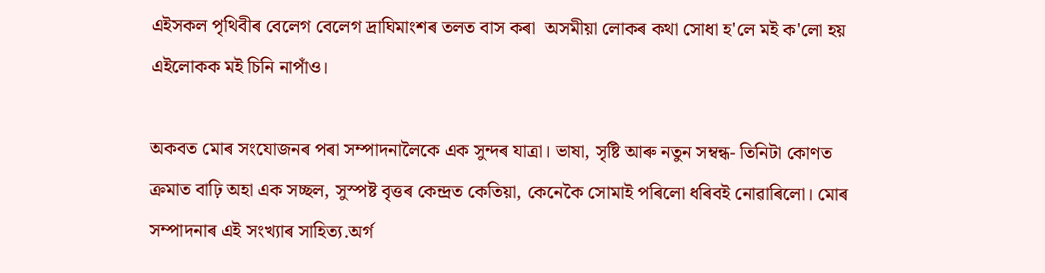এইসকল পৃথিবীৰ বেলেগ বেলেগ দ্রাঘিমাংশৰ তলত বাস কৰা  অসমীয়া লোকৰ কথা সোধা হ'লে মই ক'লো হয় এইলোকক মই চিনি নাপাঁও।

অকবত মোৰ সংযোজনৰ পৰা সম্পাদনালৈকে এক সুন্দৰ যাত্রা। ভাষা, সৃষ্টি আৰু নতুন সম্বন্ধ- তিনিটা কোণত ক্রমাত বাঢ়ি অহা এক সচ্ছল, সুস্পষ্ট বৃত্তৰ কেন্দ্রত কেতিয়া, কেনেকৈ সোমাই পৰিলো ধৰিবই নোৱাৰিলো। মোৰ সম্পাদনাৰ এই সংখ্যাৰ সাহিত্য.অৰ্গ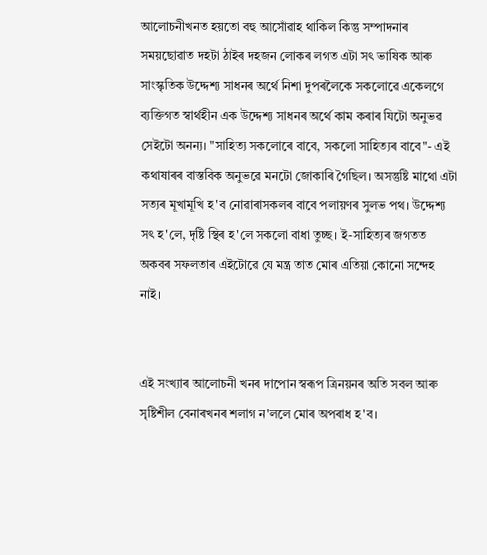আলোচনীখনত হয়তো বহু আসোঁৱাহ থাকিল কিন্তু সম্পাদনাৰ সময়ছোৱাত দহটা ঠাইৰ দহজন লোকৰ লগত এটা সৎ ভাষিক আৰু সাংস্কৃতিক উদ্দেশ্য সাধনৰ অৰ্থে নিশা দুপৰলৈকে সকলোৱে একেলগে ব্যক্তিগত স্বাৰ্থহীন এক উদ্দেশ্য সাধনৰ অৰ্থে কাম কৰাৰ যিটো অনুভৱ সেইটো অনন্য। "সাহিত্য সকলোৰে বাবে, সকলো সাহিত্যৰ বাবে"- এই কথাষাৰৰ বাস্তবিক অনুভৱে মনটো জোকাৰি গৈছিল। অসন্তুষ্টি মাথো এটা সত্যৰ মূখামূখি হ'ব নোৱাৰাসকলৰ বাবে পলায়ণৰ সুলভ পথ। উদ্দেশ্য সৎ হ'লে, দৃষ্টি স্থিৰ হ'লে সকলো বাধা তুচ্ছ। ই-সাহিত্যৰ জগতত অকবৰ সফলতাৰ এইটোৱে যে মন্ত্র তাত মোৰ এতিয়া কোনো সন্দেহ নাই।


এই সংখ্যাৰ আলোচনী খনৰ দাপোন স্বৰূপ ত্রিনয়নৰ অতি সবল আৰু সৃষ্টিশীল বেনাৰখনৰ শলাগ ন'ললে মোৰ অপৰাধ হ'ব।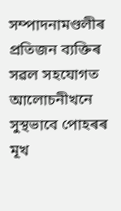সম্পাদনামণ্ডলীৰ প্রতিজন ব্যক্তিৰ সৱল সহযোগত আলোচনীখনে সুস্থভাবে পোহৰৰ মূখ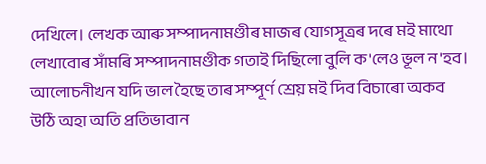দেখিলে। লেখক আৰু সম্পাদনামণ্ডীৰ মাজৰ যোগসূত্রৰ দৰে মই মাথো লেখাবোৰ সাঁমৰি সম্পাদনামণ্ডীক গতাই দিছিলো বুলি ক'লেও ভূল ন'হব। আলোচনীখন যদি ভাল হৈছে তাৰ সম্পূৰ্ণ শ্রেয় মই দিব বিচাৰো অকব উঠি অহা অতি প্রতিভাবান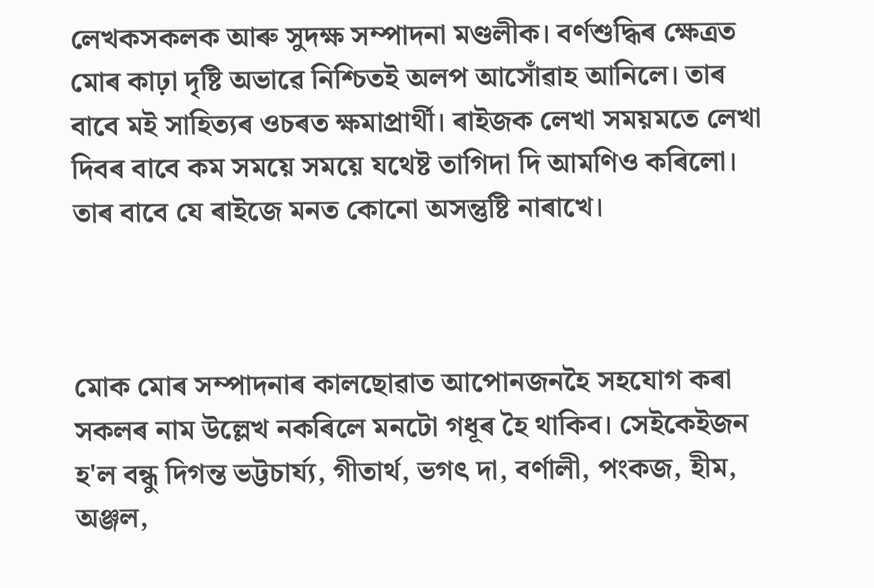লেখকসকলক আৰু সুদক্ষ সম্পাদনা মণ্ডলীক। বৰ্ণশুদ্ধিৰ ক্ষেত্রত মোৰ কাঢ়া দৃষ্টি অভাৱে নিশ্চিতই অলপ আসোঁৱাহ আনিলে। তাৰ বাবে মই সাহিত্যৰ ওচৰত ক্ষমাপ্রাৰ্থী। ৰাইজক লেখা সময়মতে লেখা দিবৰ বাবে কম সময়ে সময়ে যথেষ্ট তাগিদা দি আমণিও কৰিলো। তাৰ বাবে যে ৰাইজে মনত কোনো অসন্তুষ্টি নাৰাখে।



মোক মোৰ সম্পাদনাৰ কালছোৱাত আপোনজনহৈ সহযোগ কৰা সকলৰ নাম উল্লেখ নকৰিলে মনটো গধূৰ হৈ থাকিব। সেইকেইজন হ'ল বন্ধু দিগন্ত ভট্টচাৰ্য্য, গীতাৰ্থ, ভগৎ দা, বৰ্ণালী, পংকজ, হীম, অঞ্জল,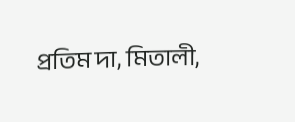প্রতিম দা, মিতালী,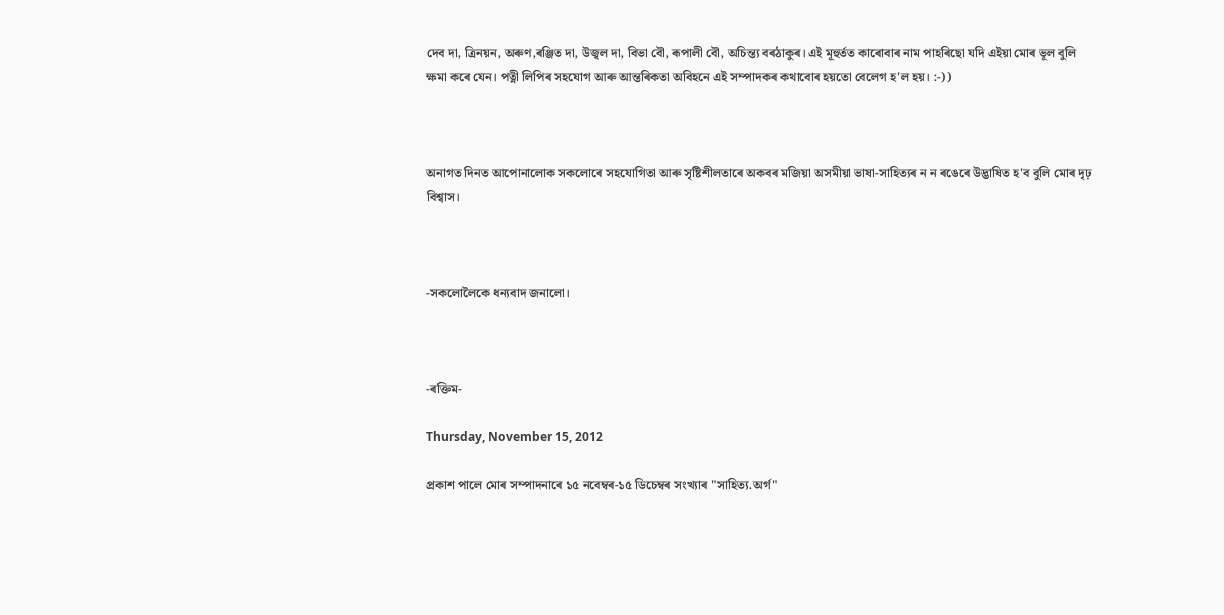দেব দা, ত্রিনয়ন, অৰুণ,ৰঞ্জিত দা, উজ্বল দা, বিভা বৌ, ৰূপালী বৌ, অচিন্ত্য বৰঠাকুৰ। এই মূহুৰ্তত কাৰোবাৰ নাম পাহৰিছো যদি এইয়া মোৰ ভূল বুলি ক্ষমা কৰে যেন। পত্নী লিপিৰ সহযোগ আৰু আন্তৰিকতা অবিহনে এই সম্পাদকৰ কথাবোৰ হয়তো বেলেগ হ'ল হয়। :-))



অনাগত দিনত আপোনালোক সকলোৰে সহযোগিতা আৰু সৃষ্টিশীলতাৰে অকবৰ মজিয়া অসমীয়া ভাষা-সাহিত্যৰ ন ন ৰঙেৰে উদ্ভাষিত হ'ব বুলি মোৰ দৃঢ় বিশ্বাস।



-সকলোলৈকে ধন্যবাদ জনালো।



-ৰক্তিম-

Thursday, November 15, 2012

প্রকাশ পালে মোৰ সম্পাদনাৰে ১৫ নবেম্বৰ-১৫ ডিচেম্বৰ সংখ্যাৰ "সাহিত্য.অৰ্গ"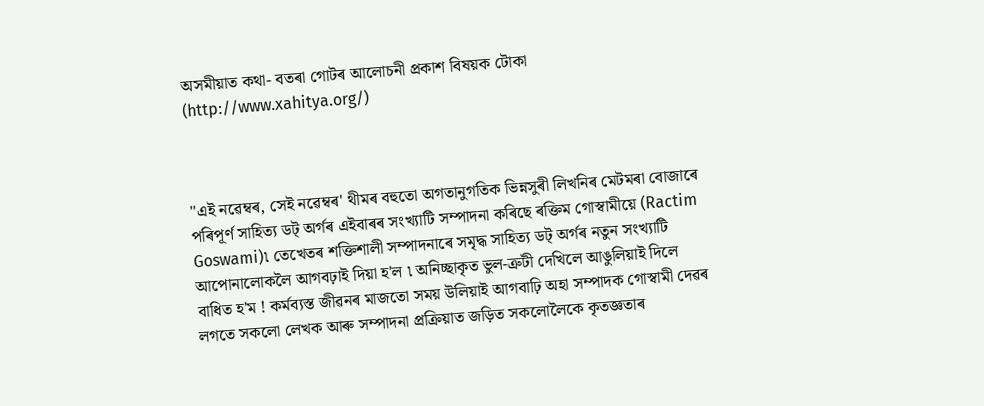অসমীয়াত কথা- বতৰা গোটৰ আলোচনী প্রকাশ বিষয়ক টোকা (http://www.xahitya.org/)



"এই নৱেম্বৰ, সেই নৱেম্বৰ' থীমৰ বহুতো অগতানুগতিক ভিন্নসুৰী লিখনিৰ মেটমৰা বোজাৰে পৰিপূৰ্ণ সাহিত্য ডট্ অৰ্গৰ এইবাৰৰ সংখ্যাটি সম্পাদনা কৰিছে ৰক্তিম গোস্বামীয়ে (Ractim Goswami)৷ তেখেতৰ শক্তিশালী সম্পাদনাৰে সমৃদ্ধ সাহিত্য ডট্ অৰ্গৰ নতুন সংখ্যাটি আপোনালোকলৈ আগবঢ়াই দিয়া হ'ল ৷ অনিচ্ছাকৃত ভুল-ত্ৰুটী দেখিলে আঙুলিয়াই দিলে বাধিত হ'ম ! কৰ্মব্যস্ত জীৱনৰ মাজতো সময় উলিয়াই আগবাঢ়ি অহা সম্পাদক গোস্বামী দেৱৰ লগতে সকলো লেখক আৰু সম্পাদনা প্ৰক্ৰিয়াত জড়িত সকলোলৈকে কৃতজ্ঞতাৰ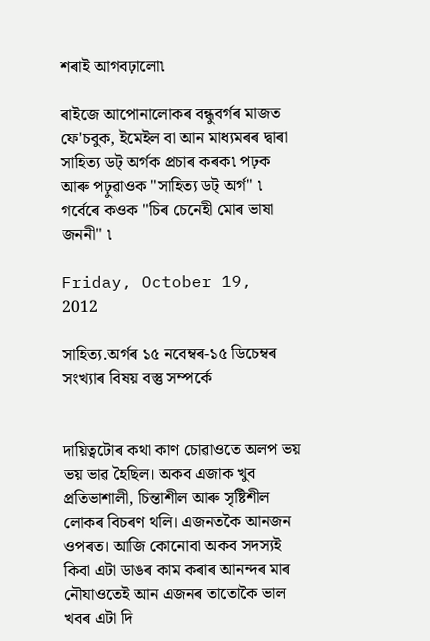শৰাই আগবঢ়ালো৷

ৰাইজে আপোনালোকৰ বন্ধুবৰ্গৰ মাজত ফে'চবুক, ইমেইল বা আন মাধ্যমৰৰ দ্বাৰা সাহিত্য ডট্ অৰ্গক প্ৰচাৰ কৰক৷ পঢ়ক আৰু পঢ়ুৱাওক "সাহিত্য ডট্ অৰ্গ" ৷ গৰ্বেৰে কওক "চিৰ চেনেহী মোৰ ভাষা জননী" ৷

Friday, October 19, 2012

সাহিত্য.অৰ্গৰ ১৫ নবেম্বৰ-১৫ ডিচেম্বৰ সংখ্যাৰ বিষয় বস্তু সম্পৰ্কে


দায়িত্বটোৰ কথা কাণ চোৱাওতে অলপ ভয় ভয় ভাৱ হৈছিল। অকব এজাক খুব প্রতিভাশালী, চিন্তাশীল আৰু সৃষ্টিশীল লোকৰ বিচৰণ থলি। এজনতকৈ আনজন ওপৰত। আজি কোনোবা অকব সদস্যই কিবা এটা ডাঙৰ কাম কৰাৰ আনন্দৰ মাৰ নৌযাওতেই আন এজনৰ তাতোকৈ ভাল খবৰ এটা দি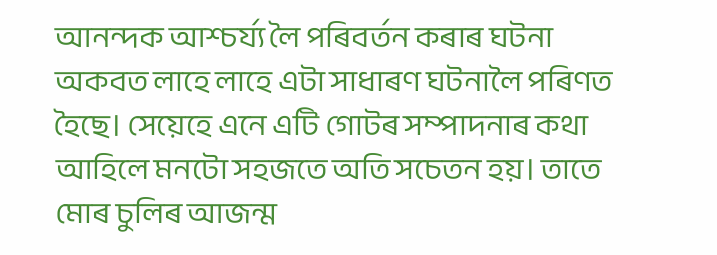আনন্দক আশ্চৰ্য্য লৈ পৰিবৰ্তন কৰাৰ ঘটনা অকবত লাহে লাহে এটা সাধাৰণ ঘটনালৈ পৰিণত হৈছে। সেয়েহে এনে এটি গোটৰ সম্পাদনাৰ কথা আহিলে মনটো সহজতে অতি সচেতন হয়। তাতে মোৰ চুলিৰ আজন্ম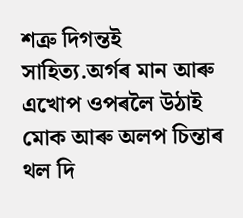শত্রু দিগন্তই সাহিত্য.অৰ্গৰ মান আৰু এখোপ ওপৰলৈ উঠাই মোক আৰু অলপ চিন্তাৰ থল দি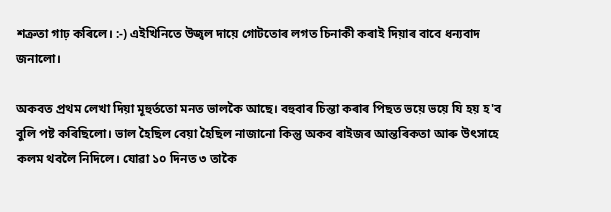শত্রুতা গাঢ় কৰিলে। :-) এইখিনিতে উজ্বল দায়ে গোটতোৰ লগত চিনাকী কৰাই দিয়াৰ বাবে ধন্যবাদ জনালো।

অকবত প্রথম লেখা দিয়া মূহুৰ্ততো মনত ভালকৈ আছে। বহুবাৰ চিন্তা কৰাৰ পিছত ভয়ে ভয়ে যি হয় হ'ব বুলি পষ্ট কৰিছিলো। ভাল হৈছিল বেয়া হৈছিল নাজানো কিন্তু অকব ৰাইজৰ আন্তৰিকতা আৰু উৎসাহে কলম থবলৈ নিদিলে। যোৱা ১০ দিনত ৩ তাকৈ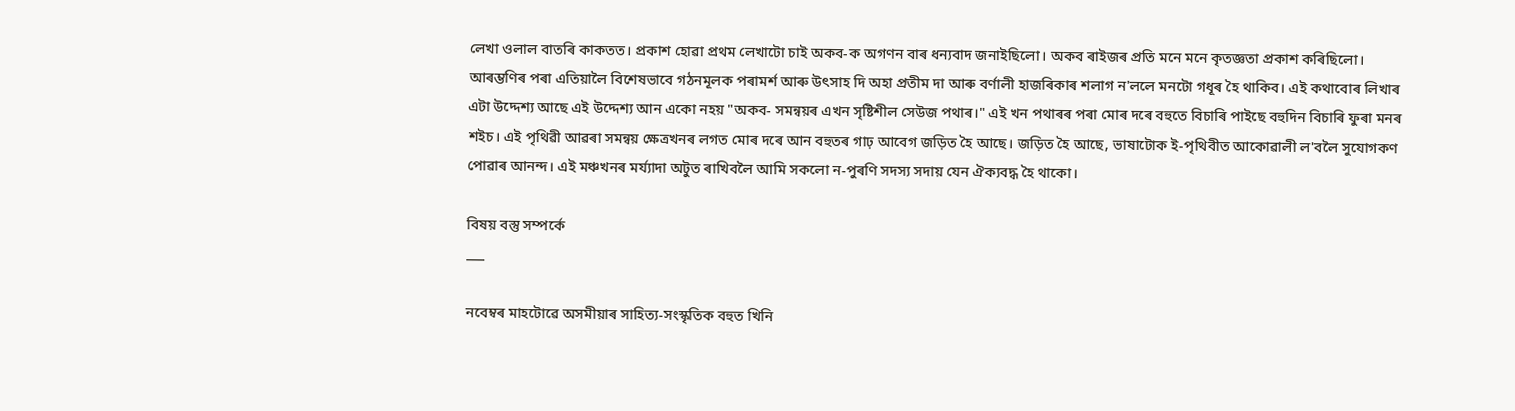লেখা ওলাল বাতৰি কাকতত। প্রকাশ হোৱা প্রথম লেখাটো চাই অকব-ক অগণন বাৰ ধন্যবাদ জনাইছিলো। অকব ৰাইজৰ প্রতি মনে মনে কৃতজ্ঞতা প্রকাশ কৰিছিলো। আৰম্ভণিৰ পৰা এতিয়ালৈ বিশেষভাবে গঠনমূলক পৰামৰ্শ আৰু উৎসাহ দি অহা প্রতীম দা আৰু বৰ্ণালী হাজৰিকাৰ শলাগ ন'ললে মনটো গধূৰ হৈ থাকিব। এই কথাবোৰ লিখাৰ এটা উদ্দেশ্য আছে এই উদ্দেশ্য আন একো নহয় "অকব- সমন্বয়ৰ এখন সৃষ্টিশীল সেউজ পথাৰ।" এই খন পথাৰৰ পৰা মোৰ দৰে বহুতে বিচাৰি পাইছে বহুদিন বিচাৰি ফুৰা মনৰ শইচ। এই পৃথিৱী আৱৰা সমন্বয় ক্ষেত্রখনৰ লগত মোৰ দৰে আন বহুতৰ গাঢ় আবেগ জড়িত হৈ আছে। জড়িত হৈ আছে, ভাষাটোক ই-পৃথিবীত আকোৱালী ল'বলৈ সুযোগকণ পোৱাৰ আনন্দ। এই মঞ্চখনৰ মৰ্য্যাদা অটুত ৰাখিবলৈ আমি সকলো ন-পুৰণি সদস্য সদায় যেন ঐক্যবদ্ধ হৈ থাকো।

বিষয় বস্তু সম্পৰ্কে
___

নবেম্বৰ মাহটোৱে অসমীয়াৰ সাহিত্য-সংস্কৃতিক বহুত খিনি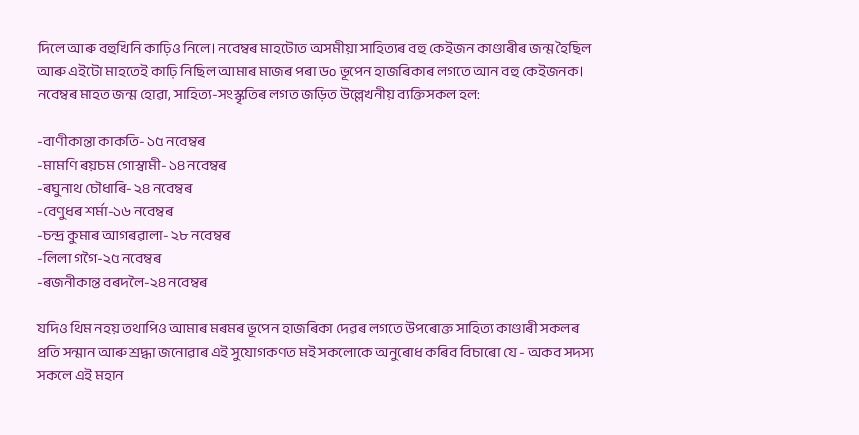দিলে আৰু বহুখিনি কাঢ়িও নিলে। নবেম্বৰ মাহটোত অসমীয়া সাহিত্যৰ বহু কেইজন কাণ্ডাৰীৰ জন্ম হৈছিল আৰু এইটো মাহতেই কাঢ়ি নিছিল আমাৰ মাজৰ পৰা ডo ভূপেন হাজৰিকাৰ লগতে আন বহু কেইজনক। নবেম্বৰ মাহত জন্ম হোৱা, সাহিত্য-সংস্কৃতিৰ লগত জড়িত উল্লেখনীয় ব্যক্তিসকল হল:

-বাণীকান্তা কাকতি- ১৫ নবেম্বৰ
-মামণি ৰয়চম গোস্বামী- ১৪ নবেম্বৰ
-ৰঘুনাথ চৌধাৰি- ২৪ নবেম্বৰ
-বেণুধৰ শৰ্মা-১৬ নবেম্বৰ
-চন্দ্র কুমাৰ আগৰৱালা- ২৮ নবেম্বৰ
-লিলা গগৈ-২৫ নবেম্বৰ
-ৰজনীকান্ত বৰদলৈ-২৪ নবেম্বৰ

যদিও থিম নহয় তথাপিও আমাৰ মৰমৰ ভূপেন হাজৰিকা দেৱৰ লগতে উপৰোক্ত সাহিত্য কাণ্ডাৰী সকলৰ প্রতি সন্মান আৰু শ্রদ্ধা জনোৱাৰ এই সুযোগকণত মই সকলোকে অনুৰোধ কৰিব বিচাৰো যে - অকব সদস্য সকলে এই মহান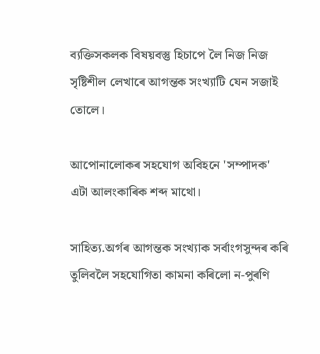ব্যক্তিসকলক বিষয়বস্তু হিচাপে লৈ নিজ নিজ সৃষ্টিশীল লেখাৰে আগন্তক সংখ্যাটি যেন সজাই তোলে।

আপোনালোকৰ সহযোগ অবিহনে 'সম্পাদক' এটা আলংকাৰিক শব্দ মাথো।

সাহিত্য.অৰ্গৰ আগন্তক সংখ্যাক সৰ্বাংগসুন্দৰ কৰি তুলিবলৈ সহযোগিতা কামনা কৰিলো ন-পুৰণি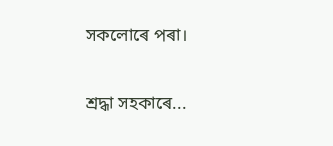সকলোৰে পৰা।

শ্রদ্ধা সহকাৰে...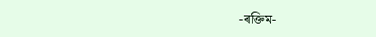-ৰক্তিম-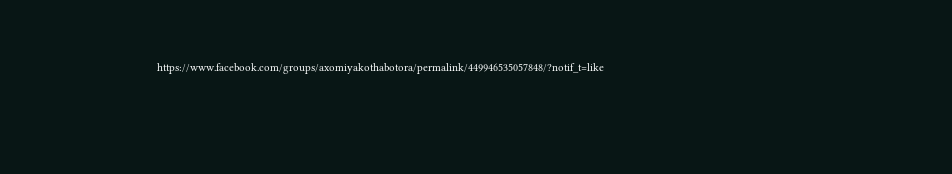https://www.facebook.com/groups/axomiyakothabotora/permalink/449946535057848/?notif_t=like